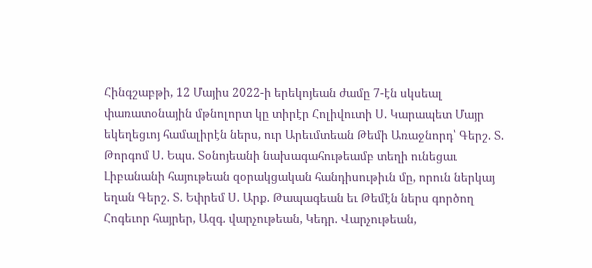Հինգշաբթի, 12 Մայիս 2022-ի երեկոյեան ժամը 7-էն սկսեալ փառատօնային մթնոլորտ կը տիրէր Հոլիվուտի Ս. Կարապետ Մայր եկեղեցւոյ համալիրէն ներս, ուր Արեւմտեան Թեմի Առաջնորդ՝ Գերշ. Տ. Թորգոմ Ս. Եպս. Տօնոյեանի նախագահութեամբ տեղի ունեցաւ Լիբանանի հայութեան զօրակցական հանդիսութիւն մը, որուն ներկայ եղան Գերշ. Տ. Եփրեմ Ս. Արք. Թապագեան եւ Թեմէն ներս գործող Հոգեւոր հայրեր, Ազգ. վարչութեան, Կեդր. Վարչութեան,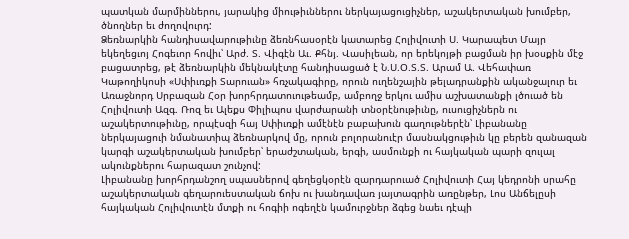պատկան մարմիններու, յարակից միութիւններու ներկայացուցիչներ, աշակերտական խումբեր, ծնողներ եւ ժողովուրդ:
Ձեռնարկին հանդիսավարութիւնը ձեռնհասօրէն կատարեց Հոլիվուտի Ս. Կարապետ Մայր եկեղեցւոյ Հոգեւոր հովիւ՝ Արժ. Տ. Վիգէն Աւ. Քհնյ. Վասիլեան, որ երեկոյթի բացման իր խօսքին մէջ բացատրեց, թէ ձեռնարկին մեկնակէտը հանդիսացած է Ն.Ս.Օ.Տ.Տ. Արամ Ա. Վեհափառ Կաթողիկոսի «Սփիւռքի Տարուան» հռչակագիրը, որուն ուղենշային թելադրանքին ականջալուր եւ Առաջնորդ Սրբազան Հօր խորհրդատուութեամբ, ամբողջ երկու ամիս աշխատանքի լծուած են Հոլիվուտի Ազգ. Ռոզ եւ Ալեքս Փիլիպոս վարժարանի տնօրէնութիւնը, ուսուցիչներն ու աշակերտութիւնը, որպէսզի հայ Սփիւռքի ամէնէն բաբախուն գաղութներէն՝ Լիբանանը ներկայացուի նմանատիպ ձեռնարկով մը, որուն բոլորանուէր մասնակցութիւն կը բերեն զանազան կարգի աշակերտական խումբեր՝ երաժշտական, երգի, ասմունքի ու հայկական պարի զուլալ ակունքներու հարազատ շունչով:
Լիբանանը խորհրդանշող սպասներով գեղեցկօրէն զարդարուած Հոլիվուտի Հայ կեդրոնի սրահը աշակերտական գեղարուեստական ճոխ ու խանդավառ յայտագրին առընթեր, Լոս Անճելըսի հայկական Հոլիվուտէն մտքի ու հոգիի ոգեղէն կամուրջներ ձգեց նաեւ դէպի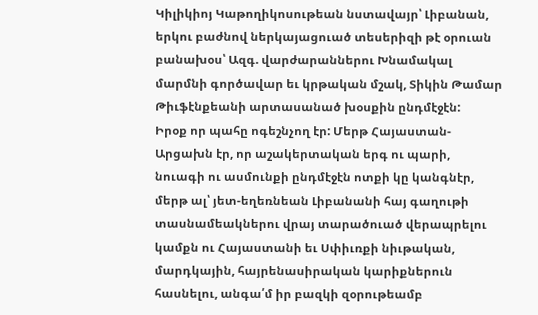Կիլիկիոյ Կաթողիկոսութեան նստավայր՝ Լիբանան, երկու բաժնով ներկայացուած տեսերիզի թէ օրուան բանախօս՝ Ազգ. վարժարաններու Խնամակալ մարմնի գործավար եւ կրթական մշակ, Տիկին Թամար Թիւֆէնքեանի արտասանած խօսքին ընդմէջէն:
Իրօք որ պահը ոգեշնչող էր: Մերթ Հայաստան-Արցախն էր, որ աշակերտական երգ ու պարի, նուագի ու ասմունքի ընդմէջէն ոտքի կը կանգնէր, մերթ ալ՝ յետ-եղեռնեան Լիբանանի հայ գաղութի տասնամեակներու վրայ տարածուած վերապրելու կամքն ու Հայաստանի եւ Սփիւռքի նիւթական, մարդկային, հայրենասիրական կարիքներուն հասնելու, անգա՛մ իր բազկի զօրութեամբ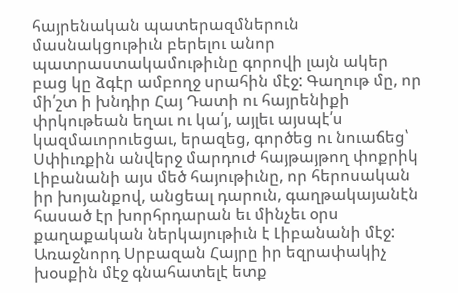հայրենական պատերազմներուն մասնակցութիւն բերելու անոր պատրաստակամութիւնը գորովի լայն ակեր բաց կը ձգէր ամբողջ սրահին մէջ: Գաղութ մը, որ մի՛շտ ի խնդիր Հայ Դատի ու հայրենիքի փրկութեան եղաւ ու կա՛յ, այլեւ այսպէ՛ս կազմաւորուեցաւ, երազեց, գործեց ու նուաճեց՝ Սփիւռքին անվերջ մարդուժ հայթայթող փոքրիկ Լիբանանի այս մեծ հայութիւնը, որ հերոսական իր խոյանքով, անցեալ դարուն, գաղթակայանէն հասած էր խորհրդարան եւ մինչեւ օրս քաղաքական ներկայութիւն է Լիբանանի մէջ:
Առաջնորդ Սրբազան Հայրը իր եզրափակիչ խօսքին մէջ գնահատելէ ետք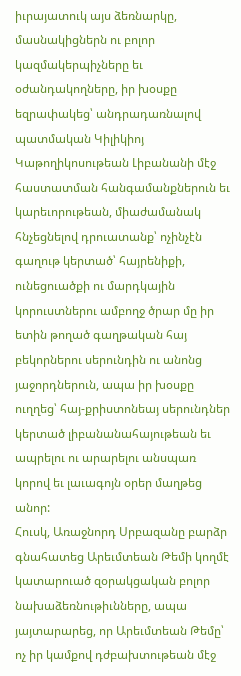իւրայատուկ այս ձեռնարկը, մասնակիցներն ու բոլոր կազմակերպիչները եւ օժանդակողները, իր խօսքը եզրափակեց՝ անդրադառնալով պատմական Կիլիկիոյ Կաթողիկոսութեան Լիբանանի մէջ հաստատման հանգամանքներուն եւ կարեւորութեան, միաժամանակ հնչեցնելով դրուատանք՝ ոչինչէն գաղութ կերտած՝ հայրենիքի, ունեցուածքի ու մարդկային կորուստներու ամբողջ ծրար մը իր ետին թողած գաղթական հայ բեկորներու սերունդին ու անոնց յաջորդներուն, ապա իր խօսքը ուղղեց՝ հայ-քրիստոնեայ սերունդներ կերտած լիբանանահայութեան եւ ապրելու ու արարելու անսպառ կորով եւ լաւագոյն օրեր մաղթեց անոր:
Հուսկ, Առաջնորդ Սրբազանը բարձր գնահատեց Արեւմտեան Թեմի կողմէ կատարուած զօրակցական բոլոր նախաձեռնութիւնները, ապա յայտարարեց, որ Արեւմտեան Թեմը՝ ոչ իր կամքով դժբախտութեան մէջ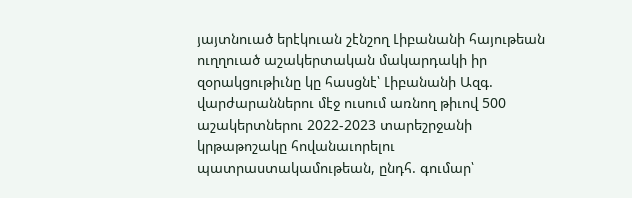յայտնուած երէկուան շէնշող Լիբանանի հայութեան ուղղուած աշակերտական մակարդակի իր զօրակցութիւնը կը հասցնէ՝ Լիբանանի Ազգ. վարժարաններու մէջ ուսում առնող թիւով 500 աշակերտներու 2022-2023 տարեշրջանի կրթաթոշակը հովանաւորելու պատրաստակամութեան, ընդհ. գումար՝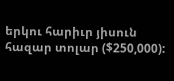երկու հարիւր յիսուն հազար տոլար ($250,000):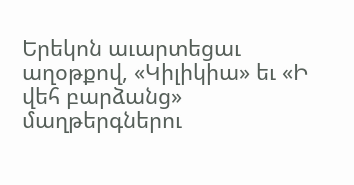Երեկոն աւարտեցաւ աղօթքով, «Կիլիկիա» եւ «Ի վեհ բարձանց» մաղթերգներու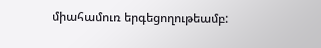միահամուռ երգեցողութեամբ: